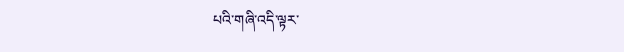པའི་གཞི་འདི་ལྟར་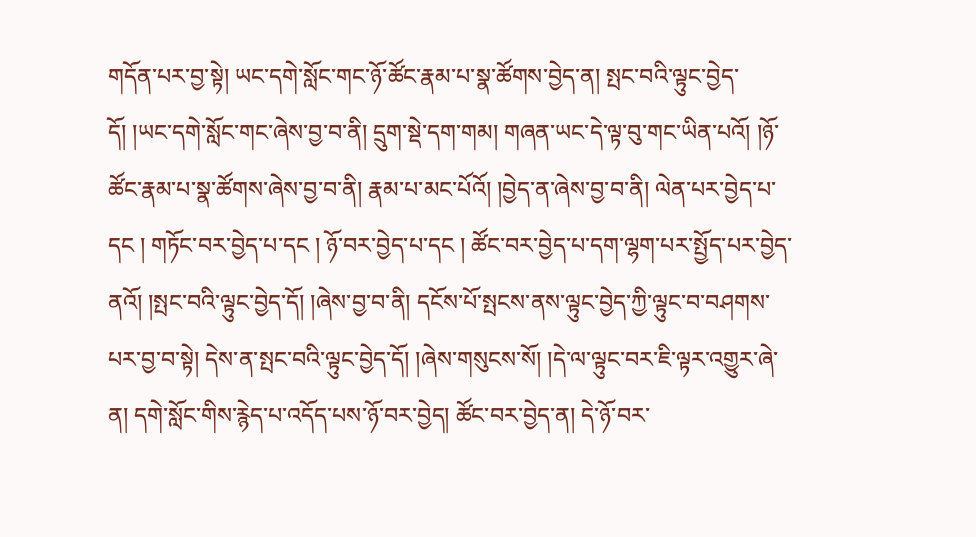གདོན་པར་བྱ་སྟེ། ཡང་དགེ་སློང་གང་ཉོ་ཚོང་རྣམ་པ་སྣ་ཚོགས་བྱེད་ན། སྤང་བའི་ལྟུང་བྱེད་དོ། །ཡང་དགེ་སློང་གང་ཞེས་བྱ་བ་ནི། དྲུག་སྡེ་དག་གམ། གཞན་ཡང་དེ་ལྟ་བུ་གང་ཡིན་པའོ། །ཉོ་ཚོང་རྣམ་པ་སྣ་ཚོགས་ཞེས་བྱ་བ་ནི། རྣམ་པ་མང་པོའོ། །བྱེད་ན་ཞེས་བྱ་བ་ནི། ལེན་པར་བྱེད་པ་དང ། གཏོང་བར་བྱེད་པ་དང ། ཉོ་བར་བྱེད་པ་དང ། ཚོང་བར་བྱེད་པ་དག་ལྷག་པར་སྤྱོད་པར་བྱེད་ནའོ། །སྤང་བའི་ལྟུང་བྱེད་དོ། །ཞེས་བྱ་བ་ནི། དངོས་པོ་སྤངས་ནས་ལྟུང་བྱེད་ཀྱི་ལྟུང་བ་བཤགས་པར་བྱ་བ་སྟེ། དེས་ན་སྤང་བའི་ལྟུང་བྱེད་དོ། །ཞེས་གསུངས་སོ། །དེ་ལ་ལྟུང་བར་ཇི་ལྟར་འགྱུར་ཞེ་ན། དགེ་སློང་གིས་རྙེད་པ་འདོད་པས་ཉོ་བར་བྱེད། ཚོང་བར་བྱེད་ན། དེ་ཉོ་བར་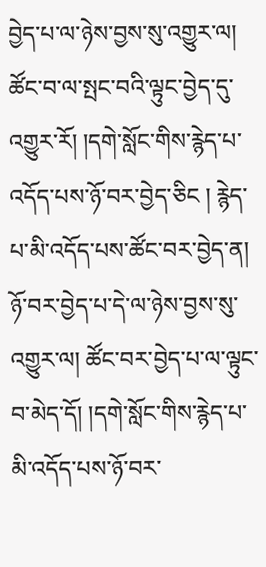བྱེད་པ་ལ་ཉེས་བྱས་སུ་འགྱུར་ལ། ཚོང་བ་ལ་སྤང་བའི་ལྟུང་བྱེད་དུ་འགྱུར་རོ། །དགེ་སློང་གིས་རྙེད་པ་འདོད་པས་ཉོ་བར་བྱེད་ཅིང ། རྙེད་པ་མི་འདོད་པས་ཚོང་བར་བྱེད་ན། ཉོ་བར་བྱེད་པ་དེ་ལ་ཉེས་བྱས་སུ་འགྱུར་ལ། ཚོང་བར་བྱེད་པ་ལ་ལྟུང་བ་མེད་དོ། །དགེ་སློང་གིས་རྙེད་པ་མི་འདོད་པས་ཉོ་བར་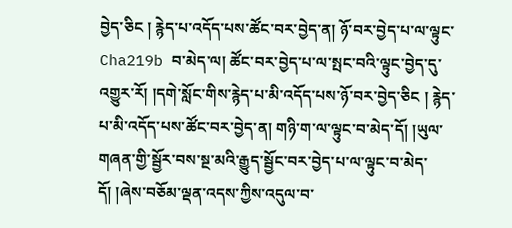བྱེད་ཅིང ། རྙེད་པ་འདོད་པས་ཚོང་བར་བྱེད་ན། ཉོ་བར་བྱེད་པ་ལ་ལྟུང་ Cha219b བ་མེད་ལ། ཚོང་བར་བྱེད་པ་ལ་སྤང་བའི་ལྟུང་བྱེད་དུ་འགྱུར་རོ། །དགེ་སློང་གིས་རྙེད་པ་མི་འདོད་པས་ཉོ་བར་བྱེད་ཅིང ། རྙེད་པ་མི་འདོད་པས་ཚོང་བར་བྱེད་ན། གཉི་ག་ལ་ལྟུང་བ་མེད་དོ། །ཡུལ་གཞན་གྱི་སྦྱོར་བས་སྔ་མའི་རྒྱུད་སྦྱོང་བར་བྱེད་པ་ལ་ལྟུང་བ་མེད་དོ། །ཞེས་བཅོམ་ལྡན་འདས་ཀྱིས་འདུལ་བ་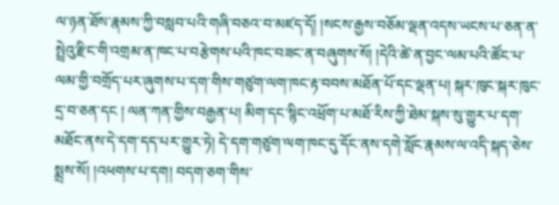ལ་ཉན་ཐོས་རྣམས་ཀྱི་བསླབ་པའི་གཞི་བཅའ་བ་མཛད་དོ། །སངས་རྒྱས་བཅོམ་ལྡན་འདས་ཡངས་པ་ཅན་ན་སྤྲེའུ་རྫིང་གི་འགྲམ་ན་ཁང་པ་བརྩེགས་པའི་ཁང་བཟང་ན་བཞུགས་སོ། །དེའི་ཚེ་ན་བྱང་ལམ་པའི་ཚོང་པ་ལམ་གྱི་བགྲོད་པར་ཞུགས་པ་དག་གིས་གཙུག་ལག་ཁང་རྟ་བབས་མཐོན་པོ་དང་ལྡན་པ། སྐར་ཁུང་སྐར་ཁུང་དྲ་བ་ཅན་དང ། ལན་ཀན་གྱིས་བརྒྱན་པ། མིག་དང་སྙིང་འཕྲོག་པ་མཐོ་རིས་ཀྱི་ཐེམ་སྐས་སུ་གྱུར་པ་དག་མཐོང་ནས་དེ་དག་དད་པར་གྱུར་ཏེ། དེ་དག་གཙུག་ལག་ཁང་དུ་དོང་ནས་དགེ་སློང་རྣམས་ལ་འདི་སྐད་ཅེས་སྨྲས་སོ། །འཕགས་པ་དག། བདག་ཅག་གིས་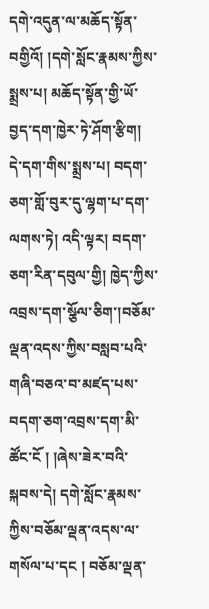དགེ་འདུན་ལ་མཆོད་སྟོན་བགྱིའོ། །དགེ་སློང་རྣམས་ཀྱིས་སྨྲས་པ། མཆོད་སྟོན་གྱི་ཡོ་བྱད་དག་ཁྱེར་ཏེ་ཤོག་རྩིག། དེ་དག་གིས་སྨྲས་པ། བདག་ཅག་གློ་བུར་དུ་ལྷག་པ་དག་ལགས་ཏེ། འདི་ལྟར། བདག་ཅག་རིན་དབུལ་གྱི། ཁྱེད་ཀྱིས་འབྲས་དག་སྩོལ་ཅིག་།བཅོམ་ལྡན་འདས་ཀྱིས་བསླབ་པའི་གཞི་བཅའ་བ་མཛད་པས་བདག་ཅག་འབྲས་དག་མི་ཚོང་ངོ ། །ཞེས་ཟེར་བའི་སྐབས་དེ། དགེ་སློང་རྣམས་ཀྱིས་བཅོམ་ལྡན་འདས་ལ་གསོལ་པ་དང ། བཅོམ་ལྡན་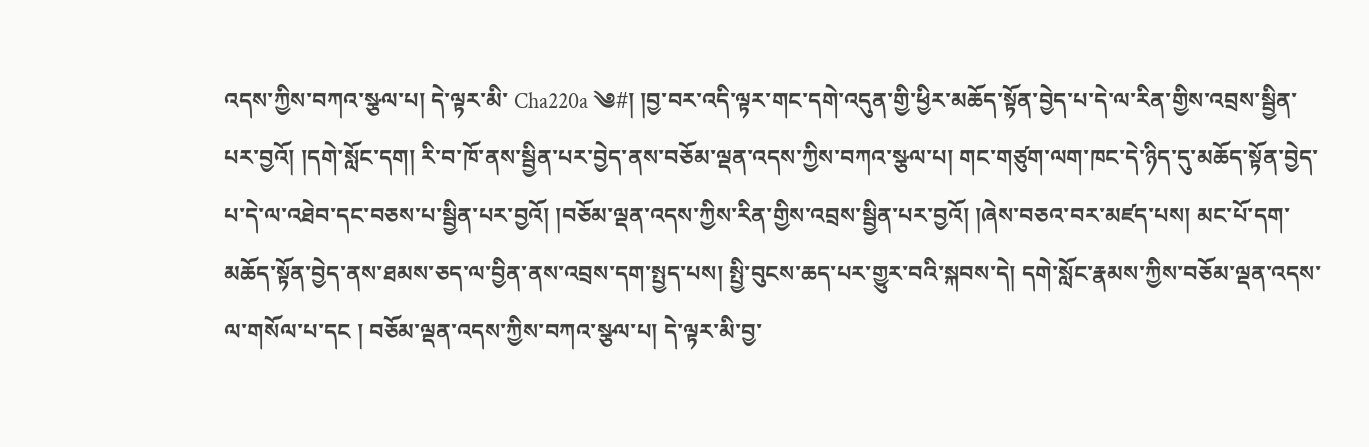འདས་ཀྱིས་བཀའ་སྩལ་པ། དེ་ལྟར་མི་ Cha220a ༄#། །བྱ་བར་འདི་ལྟར་གང་དགེ་འདུན་གྱི་ཕྱིར་མཆོད་སྟོན་བྱེད་པ་དེ་ལ་རིན་གྱིས་འབྲས་སྦྱིན་པར་བྱའོ། །དགེ་སློང་དག། རི་བ་ཁོ་ནས་སྦྱིན་པར་བྱེད་ནས་བཅོམ་ལྡན་འདས་ཀྱིས་བཀའ་སྩལ་པ། གང་གཙུག་ལག་ཁང་དེ་ཉིད་དུ་མཆོད་སྟོན་བྱེད་པ་དེ་ལ་འཐེབ་དང་བཅས་པ་སྦྱིན་པར་བྱའོ། །བཅོམ་ལྡན་འདས་ཀྱིས་རིན་གྱིས་འབྲས་སྦྱིན་པར་བྱའོ། །ཞེས་བཅའ་བར་མཛད་པས། མང་པོ་དག་མཆོད་སྟོན་བྱེད་ནས་ཐམས་ཅད་ལ་བྱིན་ནས་འབྲས་དག་སྤྱད་པས། སྤྱི་བུངས་ཆད་པར་གྱུར་བའི་སྐབས་དེ། དགེ་སློང་རྣམས་ཀྱིས་བཅོམ་ལྡན་འདས་ལ་གསོལ་པ་དང ། བཅོམ་ལྡན་འདས་ཀྱིས་བཀའ་སྩལ་པ། དེ་ལྟར་མི་བྱ་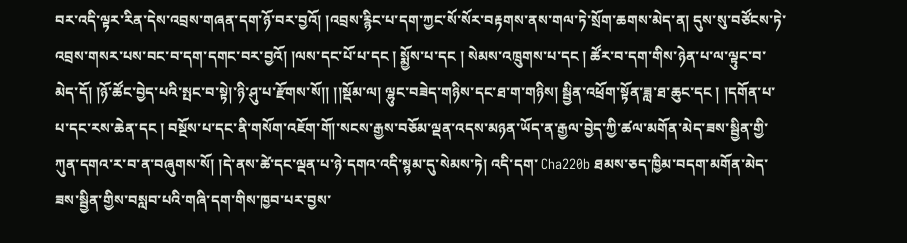བར་འདི་ལྟར་རིན་དེས་འབྲས་གཞན་དག་ཉོ་བར་བྱའོ། །འབྲས་རྙིང་པ་དག་ཀྱང་སོ་སོར་བརྟགས་ནས་གལ་ཏེ་སྲོག་ཆགས་མེད་ན། དུས་སུ་བཙོངས་ཏེ་འབྲས་གསར་པས་བང་བ་དག་དགང་བར་བྱའོ། །ལས་དང་པོ་པ་དང ། སྨྱོས་པ་དང ། སེམས་འཁྲུགས་པ་དང ། ཚོར་བ་དག་གིས་ཉེན་པ་ལ་ལྟུང་བ་མེད་དོ། །ཉོ་ཚོང་བྱེད་པའི་སྤང་བ་སྟེ།་ཉི་ཤུ་པ་རྫོགས་སོ།། །།སྡོམ་ལ། ལྷུང་བཟེད་གཉིས་དང་ཐ་ག་གཉིས། སྦྱིན་འཕྲོག་སྟོན་ཟླ་ཐ་ཆུང་དང ། །དགོན་པ་པ་དང་རས་ཆེན་དང ། བསྔོས་པ་དང་ནི་གསོག་འཇོག་གོ།་སངས་རྒྱས་བཅོམ་ལྡན་འདས་མཉན་ཡོད་ན་རྒྱལ་བྱེད་ཀྱི་ཚལ་མགོན་མེད་ཟས་སྦྱིན་གྱི་ཀུན་དགའ་ར་བ་ན་བཞུགས་སོ། །དེ་ནས་ཚེ་དང་ལྡན་པ་ཉེ་དགའ་འདི་སྙམ་དུ་སེམས་ཏེ། འདི་དག་ Cha220b ཐམས་ཅད་ཁྱིམ་བདག་མགོན་མེད་ཟས་སྦྱིན་གྱིས་བསླབ་པའི་གཞི་དག་གིས་ཁྱབ་པར་བྱས་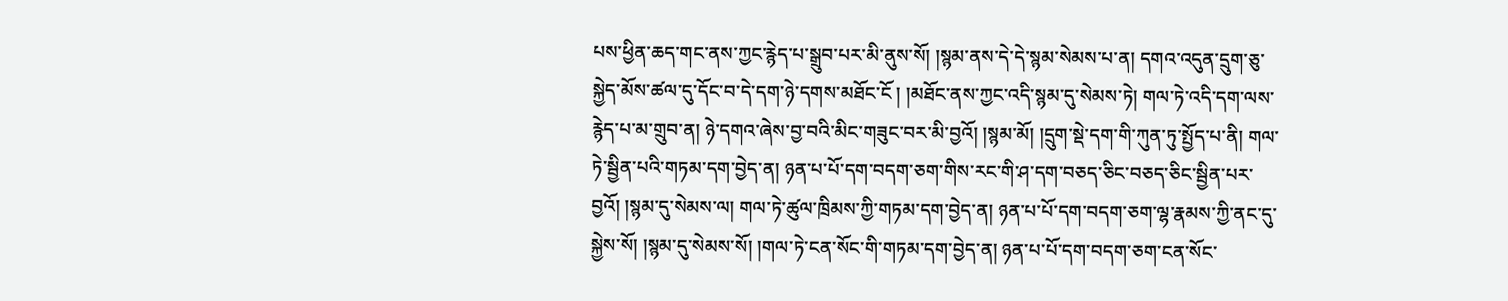པས་ཕྱིན་ཆད་གང་ནས་ཀྱང་རྙེད་པ་སྒྲུབ་པར་མི་ནུས་སོ། །སྙམ་ནས་དེ་དེ་སྙམ་སེམས་པ་ན། དགའ་འདུན་དྲུག་ཅུ་སྐྱེད་མོས་ཚལ་དུ་དོང་བ་དེ་དག་ཉེ་དགས་མཐོང་ངོ ། །མཐོང་ནས་ཀྱང་འདི་སྙམ་དུ་སེམས་ཏེ། གལ་ཏེ་འདི་དག་ལས་རྙེད་པ་མ་གྲུབ་ན། ཉེ་དགའ་ཞེས་བྱ་བའི་མིང་གཟུང་བར་མི་བྱའོ། །སྙམ་མོ། །དྲུག་སྡེ་དག་གི་ཀུན་ཏུ་སྤྱོད་པ་ནི། གལ་ཏེ་སྦྱིན་པའི་གཏམ་དག་བྱེད་ན། ཉན་པ་པོ་དག་བདག་ཅག་གིས་རང་གི་ཤ་དག་བཅད་ཅིང་བཅད་ཅིང་སྦྱིན་པར་བྱའོ། །སྙམ་དུ་སེམས་ལ། གལ་ཏེ་ཚུལ་ཁྲིམས་ཀྱི་གཏམ་དག་བྱེད་ན། ཉན་པ་པོ་དག་བདག་ཅག་ལྷ་རྣམས་ཀྱི་ནང་དུ་སྐྱེས་སོ། །སྙམ་དུ་སེམས་སོ། །གལ་ཏེ་ངན་སོང་གི་གཏམ་དག་བྱེད་ན། ཉན་པ་པོ་དག་བདག་ཅག་ངན་སོང་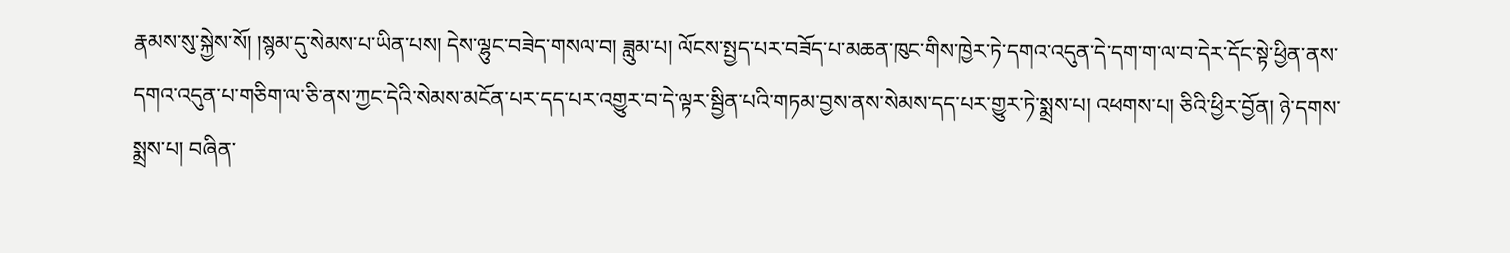རྣམས་སུ་སྐྱེས་སོ། །སྙམ་དུ་སེམས་པ་ཡིན་པས། དེས་ལྷུང་བཟེད་གསལ་བ། ཟླུམ་པ། ལོངས་སྤྱད་པར་བཟོད་པ་མཆན་ཁུང་གིས་ཁྱེར་ཏེ་དགའ་འདུན་དེ་དག་ག་ལ་བ་དེར་དོང་སྟེ་ཕྱིན་ནས་དགའ་འདུན་པ་གཅིག་ལ་ཅི་ནས་ཀྱང་དེའི་སེམས་མངོན་པར་དད་པར་འགྱུར་བ་དེ་ལྟར་སྦྱིན་པའི་གཏམ་བྱས་ནས་སེམས་དད་པར་གྱུར་ཏེ་སྨྲས་པ། འཕགས་པ། ཅིའི་ཕྱིར་བྱོན། ཉེ་དགས་སྨྲས་པ། བཞིན་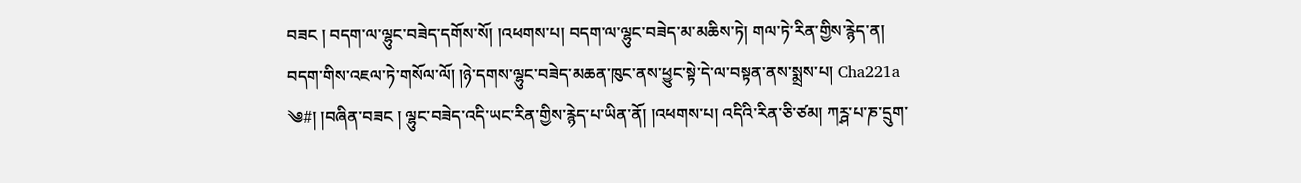བཟང ། བདག་ལ་ལྷུང་བཟེད་དགོས་སོ། །འཕགས་པ། བདག་ལ་ལྷུང་བཟེད་མ་མཆིས་ཏེ། གལ་ཏེ་རིན་གྱིས་རྙེད་ན། བདག་གིས་འཇལ་ཏེ་གསོལ་ལོ། །ཉེ་དགས་ལྷུང་བཟེད་མཆན་ཁུང་ནས་ཕྱུང་སྟེ་དེ་ལ་བསྟན་ནས་སྨྲས་པ། Cha221a ༄#། །བཞིན་བཟང ། ལྷུང་བཟེད་འདི་ཡང་རིན་གྱིས་རྙེད་པ་ཡིན་ནོ། །འཕགས་པ། འདིའི་རིན་ཅི་ཙམ། ཀཪྴ་པ་ཎ་དྲུག་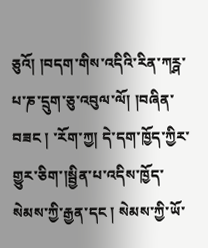ཅུའོ། །བདག་གིས་འདིའི་རིན་ཀཪྴ་པ་ཎ་དྲུག་ཅུ་འབུལ་ལོ། །བཞིན་བཟང ། ་རོག་ཀྱ། དེ་དག་ཁྱོད་ཀྱིར་གྱུར་ཅིག་།སྦྱིན་པ་འདིས་ཁྱོད་སེམས་ཀྱི་རྒྱན་དང ། སེམས་ཀྱི་ཡོ་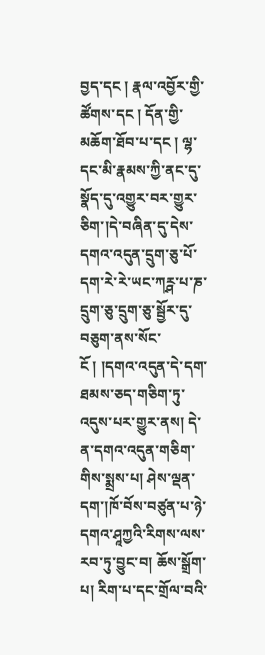བྱད་དང ། རྣལ་འབྱོར་གྱི་ཚོགས་དང ། དོན་གྱི་མཆོག་ཐོབ་པ་དང ། ལྷ་དང་མི་རྣམས་ཀྱི་ནང་དུ་སྣོད་དུ་འགྱུར་བར་གྱུར་ཅིག་།དེ་བཞིན་དུ་དེས་དགའ་འདུན་དྲུག་ཅུ་པོ་དག་རེ་རེ་ཡང་ཀཪྴ་པ་ཎ་དྲུག་ཅུ་དྲུག་ཅུ་སྦྱོར་དུ་བཅུག་ནས་སོང་ངོ ། །དགའ་འདུན་དེ་དག་ཐམས་ཅད་གཅིག་ཏུ་འདུས་པར་གྱུར་ནས། དེ་ན་དགའ་འདུན་གཅིག་གིས་སྨྲས་པ། ཤེས་ལྡན་དག་།ཁོ་བོས་བཙུན་པ་ཉེ་དགའ་ཤཱཀྱའི་རིགས་ལས་རབ་ཏུ་བྱུང་བ། ཆོས་སྒྲོག་པ། རིག་པ་དང་གྲོལ་བའི་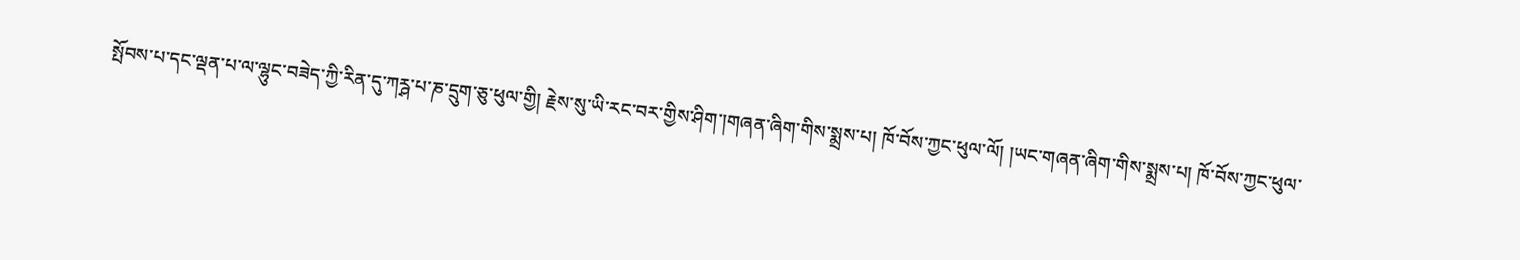སྤོབས་པ་དང་ལྡན་པ་ལ་ལྷུང་བཟེད་ཀྱི་རིན་དུ་ཀཪྴ་པ་ཎ་དྲུག་ཅུ་ཕུལ་གྱི། རྗེས་སུ་ཡི་རང་བར་གྱིས་ཤིག་།གཞན་ཞིག་གིས་སྨྲས་པ། ཁོ་བོས་ཀྱང་ཕུལ་ལོ། །ཡང་གཞན་ཞིག་གིས་སྨྲས་པ། ཁོ་བོས་ཀྱང་ཕུལ་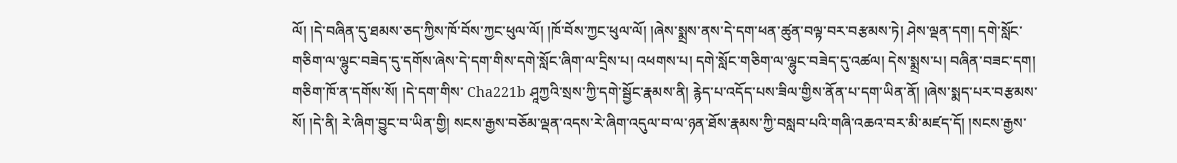ལོ། །དེ་བཞིན་དུ་ཐམས་ཅད་ཀྱིས་ཁོ་བོས་ཀྱང་ཕུལ་ལོ། །ཁོ་བོས་ཀྱང་ཕུལ་ལོ། །ཞེས་སྨྲས་ནས་དེ་དག་ཕན་ཚུན་བལྟ་བར་བརྩམས་ཏེ། ཤེས་ལྡན་དག། དགེ་སློང་གཅིག་ལ་ལྷུང་བཟེད་དུ་དགོས་ཞེས་དེ་དག་གིས་དགེ་སློང་ཞིག་ལ་དྲིས་པ། འཕགས་པ། དགེ་སློང་གཅིག་ལ་ལྷུང་བཟེད་དུ་འཚལ། དེས་སྨྲས་པ། བཞིན་བཟང་དག། གཅིག་ཁོ་ན་དགོས་སོ། །དེ་དག་གིས་ Cha221b ཤཱཀྱའི་སྲས་ཀྱི་དགེ་སྦྱོང་རྣམས་ནི། རྙེད་པ་འདོད་པས་ཟིལ་གྱིས་ནོན་པ་དག་ཡིན་ནོ། །ཞེས་སྨད་པར་བརྩམས་སོ། །དེ་ནི། རེ་ཞིག་བྱུང་བ་ཡིན་གྱི། སངས་རྒྱས་བཅོམ་ལྡན་འདས་རེ་ཞིག་འདུལ་བ་ལ་ཉན་ཐོས་རྣམས་ཀྱི་བསླབ་པའི་གཞི་འཆའ་བར་མི་མཛད་དོ། །སངས་རྒྱས་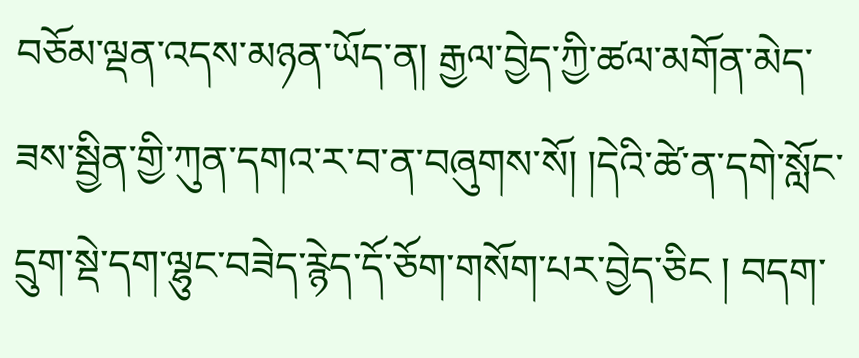བཅོམ་ལྡན་འདས་མཉན་ཡོད་ན། རྒྱལ་བྱེད་ཀྱི་ཚལ་མགོན་མེད་ཟས་སྦྱིན་གྱི་ཀུན་དགའ་ར་བ་ན་བཞུགས་སོ། །དེའི་ཚེ་ན་དགེ་སློང་དྲུག་སྡེ་དག་ལྷུང་བཟེད་རྙེད་དོ་ཅོག་གསོག་པར་བྱེད་ཅིང ། བདག་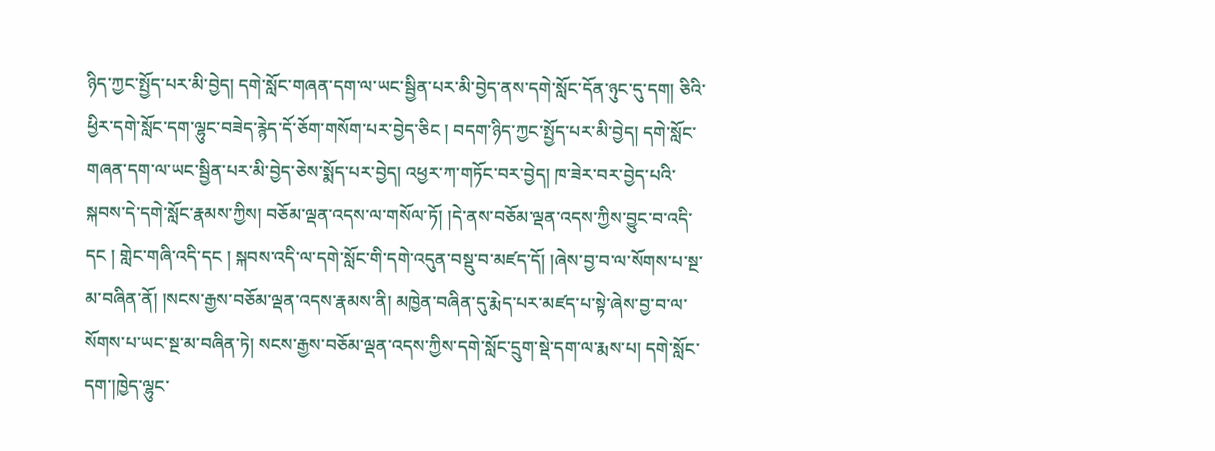ཉིད་ཀྱང་སྤྱོད་པར་མི་བྱེད། དགེ་སློང་གཞན་དག་ལ་ཡང་སྦྱིན་པར་མི་བྱེད་ནས་དགེ་སློང་དོན་ཉུང་དུ་དག། ཅིའི་ཕྱིར་དགེ་སློང་དག་ལྷུང་བཟེད་རྙེད་དོ་ཅོག་གསོག་པར་བྱེད་ཅིང ། བདག་ཉིད་ཀྱང་སྤྱོད་པར་མི་བྱེད། དགེ་སློང་གཞན་དག་ལ་ཡང་སྦྱིན་པར་མི་བྱེད་ཅེས་སྨོད་པར་བྱེད། འཕྱར་ཀ་གཏོང་བར་བྱེད། ཁ་ཟེར་བར་བྱེད་པའི་སྐབས་དེ་དགེ་སློང་རྣམས་ཀྱིས། བཅོམ་ལྡན་འདས་ལ་གསོལ་ཏོ། །དེ་ནས་བཅོམ་ལྡན་འདས་ཀྱིས་བྱུང་བ་འདི་དང ། གླེང་གཞི་འདི་དང ། སྐབས་འདི་ལ་དགེ་སློང་གི་དགེ་འདུན་བསྡུ་བ་མཛད་དོ། །ཞེས་བྱ་བ་ལ་སོགས་པ་སྔ་མ་བཞིན་ནོ། །སངས་རྒྱས་བཅོམ་ལྡན་འདས་རྣམས་ནི། མཁྱེན་བཞིན་དུ་རྨེད་པར་མཛད་པ་སྟེ་ཞེས་བྱ་བ་ལ་སོགས་པ་ཡང་སྔ་མ་བཞིན་ཏེ། སངས་རྒྱས་བཅོམ་ལྡན་འདས་ཀྱིས་དགེ་སློང་དྲུག་སྡེ་དག་ལ་རྨས་པ། དགེ་སློང་དག་།ཁྱེད་ལྷུང་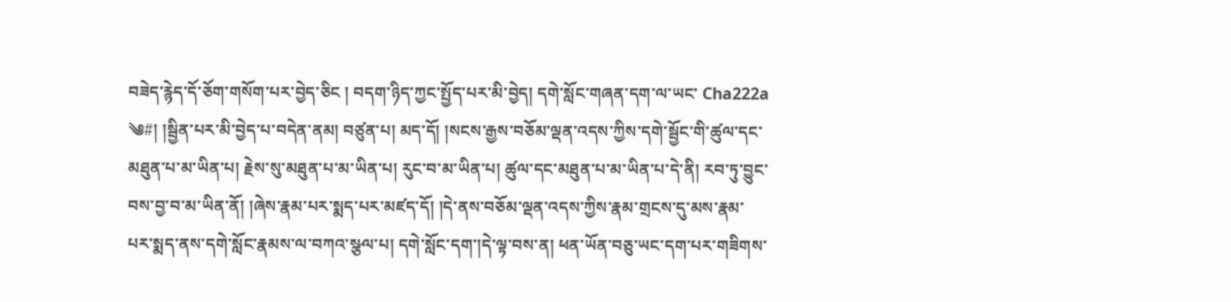བཟེད་རྙེད་དོ་ཅོག་གསོག་པར་བྱེད་ཅིང ། བདག་ཉིད་ཀྱང་སྤྱོད་པར་མི་བྱེད། དགེ་སློང་གཞན་དག་ལ་ཡང་ Cha222a ༄#། །སྦྱིན་པར་མི་བྱེད་པ་བདེན་ནམ། བཙུན་པ། མད་དོ། །སངས་རྒྱས་བཅོམ་ལྡན་འདས་ཀྱིས་དགེ་སྦྱོང་གི་ཚུལ་དང་མཐུན་པ་མ་ཡིན་པ། རྗེས་སུ་མཐུན་པ་མ་ཡིན་པ། རུང་བ་མ་ཡིན་པ། ཚུལ་དང་མཐུན་པ་མ་ཡིན་པ་དེ་ནི། རབ་ཏུ་བྱུང་བས་བྱ་བ་མ་ཡིན་ནོ། །ཞེས་རྣམ་པར་སྨད་པར་མཛད་དོ། །དེ་ནས་བཅོམ་ལྡན་འདས་ཀྱིས་རྣམ་གྲངས་དུ་མས་རྣམ་པར་སྨད་ནས་དགེ་སློང་རྣམས་ལ་བཀའ་སྩལ་པ། དགེ་སློང་དག་།དེ་ལྟ་བས་ན། ཕན་ཡོན་བཅུ་ཡང་དག་པར་གཟིགས་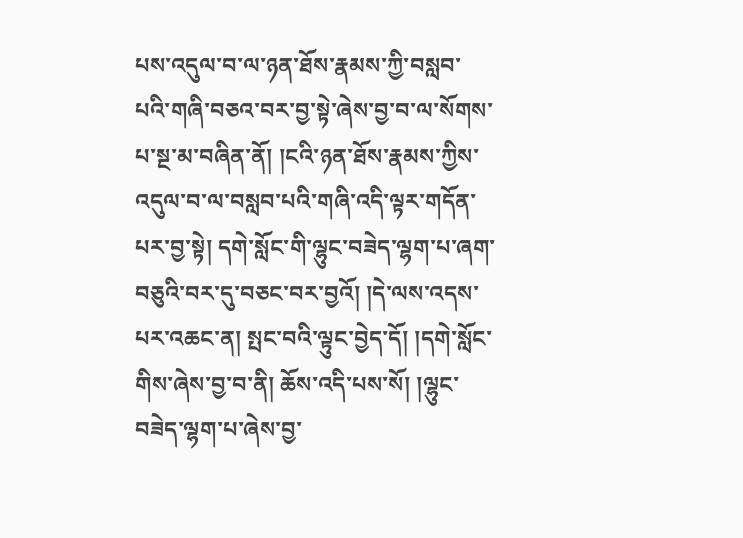པས་འདུལ་བ་ལ་ཉན་ཐོས་རྣམས་ཀྱི་བསླབ་པའི་གཞི་བཅའ་བར་བྱ་སྟེ་ཞེས་བྱ་བ་ལ་སོགས་པ་སྔ་མ་བཞིན་ནོ། །ངའི་ཉན་ཐོས་རྣམས་ཀྱིས་འདུལ་བ་ལ་བསླབ་པའི་གཞི་འདི་ལྟར་གདོན་པར་བྱ་སྟེ། དགེ་སློང་གི་ལྷུང་བཟེད་ལྷག་པ་ཞག་བཅུའི་བར་དུ་བཅང་བར་བྱའོ། །དེ་ལས་འདས་པར་འཆང་ན། སྤང་བའི་ལྟུང་བྱེད་དོ། །དགེ་སློང་གིས་ཞེས་བྱ་བ་ནི། ཆོས་འདི་པས་སོ། །ལྷུང་བཟེད་ལྷག་པ་ཞེས་བྱ་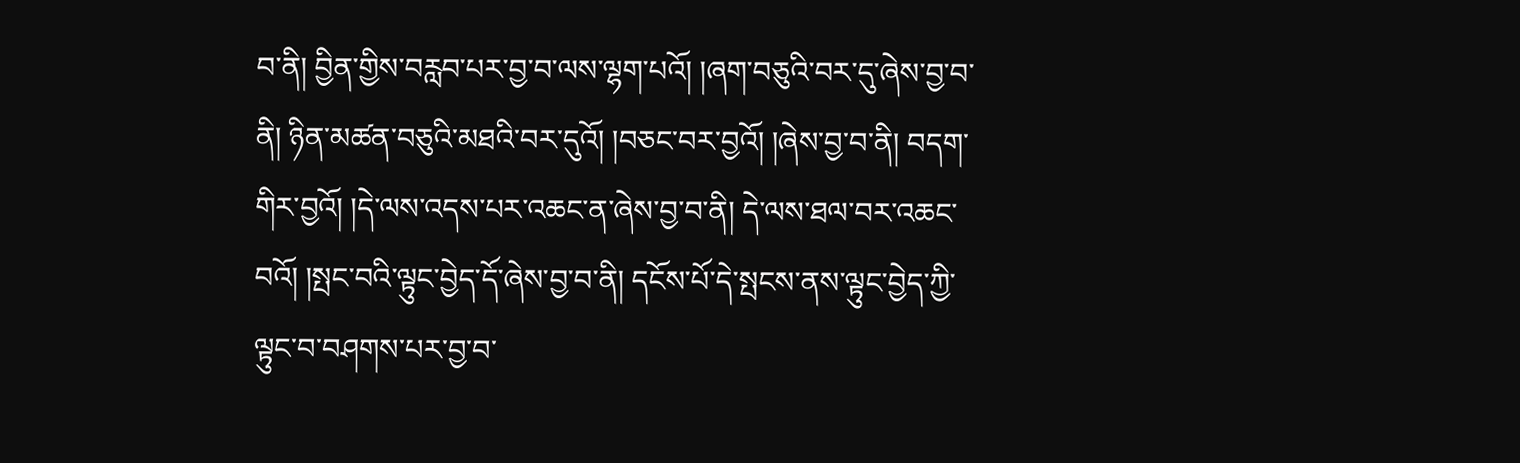བ་ནི། བྱིན་གྱིས་བརླབ་པར་བྱ་བ་ལས་ལྷག་པའོ། །ཞག་བཅུའི་བར་དུ་ཞེས་བྱ་བ་ནི། ཉིན་མཚན་བཅུའི་མཐའི་བར་དུའོ། །བཅང་བར་བྱའོ། །ཞེས་བྱ་བ་ནི། བདག་གིར་བྱའོ། །དེ་ལས་འདས་པར་འཆང་ན་ཞེས་བྱ་བ་ནི། དེ་ལས་ཐལ་བར་འཆང་བའོ། །སྤང་བའི་ལྟུང་བྱེད་དོ་ཞེས་བྱ་བ་ནི། དངོས་པོ་དེ་སྤངས་ནས་ལྟུང་བྱེད་ཀྱི་ལྟུང་བ་བཤགས་པར་བྱ་བ་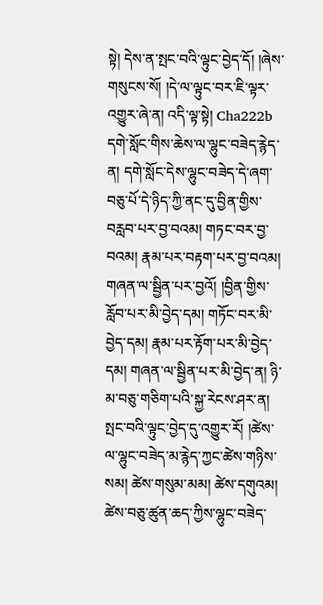སྟེ། དེས་ན་སྤང་བའི་ལྟུང་བྱེད་དོ། །ཞེས་གསུངས་སོ། །དེ་ལ་ལྟུང་བར་ཇི་ལྟར་འགྱུར་ཞེ་ན། འདི་ལྟ་སྟེ། Cha222b དགེ་སློང་གིས་ཆེས་ལ་ལྷུང་བཟེད་རྙེད་ན། དགེ་སློང་དེས་ལྷུང་བཟེད་དེ་ཞག་བཅུ་པོ་དེ་ཉིད་ཀྱི་ནང་དུ་བྱིན་གྱིས་བརླབ་པར་བྱ་བའམ། གཏང་བར་བྱ་བའམ། རྣམ་པར་བརྟག་པར་བྱ་བའམ། གཞན་ལ་སྦྱིན་པར་བྱའོ། །བྱིན་གྱིས་རློབ་པར་མི་བྱེད་དམ། གཏོང་བར་མི་བྱེད་དམ། རྣམ་པར་རྟོག་པར་མི་བྱེད་དམ། གཞན་ལ་སྦྱིན་པར་མི་བྱེད་ན། ཉི་མ་བཅུ་གཅིག་པའི་སྐྱ་རེངས་ཤར་ན། སྤང་བའི་ལྟུང་བྱེད་དུ་འགྱུར་རོ། །ཚེས་ལ་ལྷུང་བཟེད་མ་རྙེད་ཀྱང་ཚེས་གཉིས་སམ། ཚེས་གསུམ་མམ། ཚེས་དགུའམ། ཚེས་བཅུ་ཚུན་ཆད་ཀྱིས་ལྷུང་བཟེད་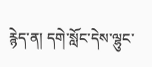རྙེད་ན། དགེ་སློང་དེས་ལྷུང་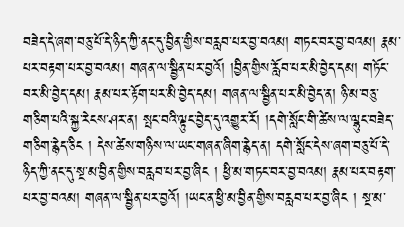བཟེད་དེ་ཞག་བཅུ་པོ་དེ་ཉིད་ཀྱི་ནང་དུ་བྱིན་གྱིས་བརླབ་པར་བྱ་བའམ། གཏང་བར་བྱ་བའམ། རྣམ་པར་བརྟག་པར་བྱ་བའམ། གཞན་ལ་སྦྱིན་པར་བྱའོ། །བྱིན་གྱིས་རློབ་པར་མི་བྱེད་དམ། གཏོང་བར་མི་བྱེད་དམ། རྣམ་པར་རྟོག་པར་མི་བྱེད་དམ། གཞན་ལ་སྦྱིན་པར་མི་བྱེད་ན། ཉི་མ་བཅུ་གཅིག་པའི་སྐྱ་རེངས་ཤར་ན། སྤང་བའི་ལྟུང་བྱེད་དུ་འགྱུར་རོ། །དགེ་སློང་གི་ཚེས་ལ་ལྷུང་བཟེད་གཅིག་རྙེད་ཅིང ། དེས་ཚེས་གཉིས་ལ་ཡང་གཞན་ཞིག་རྙེད་ན། དགེ་སློང་དེས་ཞག་བཅུ་པོ་དེ་ཉིད་ཀྱི་ནང་དུ་སྔ་མ་བྱིན་གྱིས་བརླབ་པར་བྱ་ཞིང ། ཕྱི་མ་གཏང་བར་བྱ་བའམ། རྣམ་པར་བརྟག་པར་བྱ་བའམ། གཞན་ལ་སྦྱིན་པར་བྱའོ། །ཡང་ན་ཕྱི་མ་བྱིན་གྱིས་བརླབ་པར་བྱ་ཞིང ། སྔ་མ་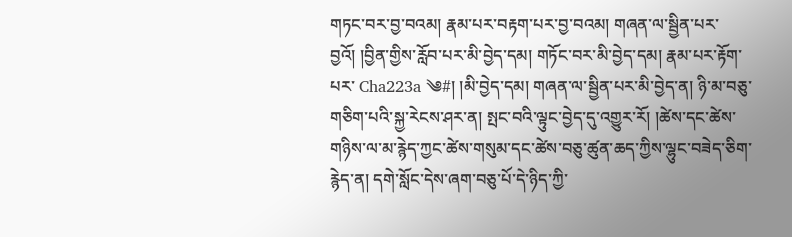གཏང་བར་བྱ་བའམ། རྣམ་པར་བརྟག་པར་བྱ་བའམ། གཞན་ལ་སྦྱིན་པར་བྱའོ། །བྱིན་གྱིས་རློབ་པར་མི་བྱེད་དམ། གཏོང་བར་མི་བྱེད་དམ། རྣམ་པར་རྟོག་པར་ Cha223a ༄#། །མི་བྱེད་དམ། གཞན་ལ་སྦྱིན་པར་མི་བྱེད་ན། ཉི་མ་བཅུ་གཅིག་པའི་སྐྱ་རེངས་ཤར་ན། སྤང་བའི་ལྟུང་བྱེད་དུ་འགྱུར་རོ། །ཚེས་དང་ཚེས་གཉིས་ལ་མ་རྙེད་ཀྱང་ཚེས་གསུམ་དང་ཚེས་བཅུ་ཚུན་ཆད་ཀྱིས་ལྷུང་བཟེད་ཅིག་རྙེད་ན། དགེ་སློང་དེས་ཞག་བཅུ་པོ་དེ་ཉིད་ཀྱི་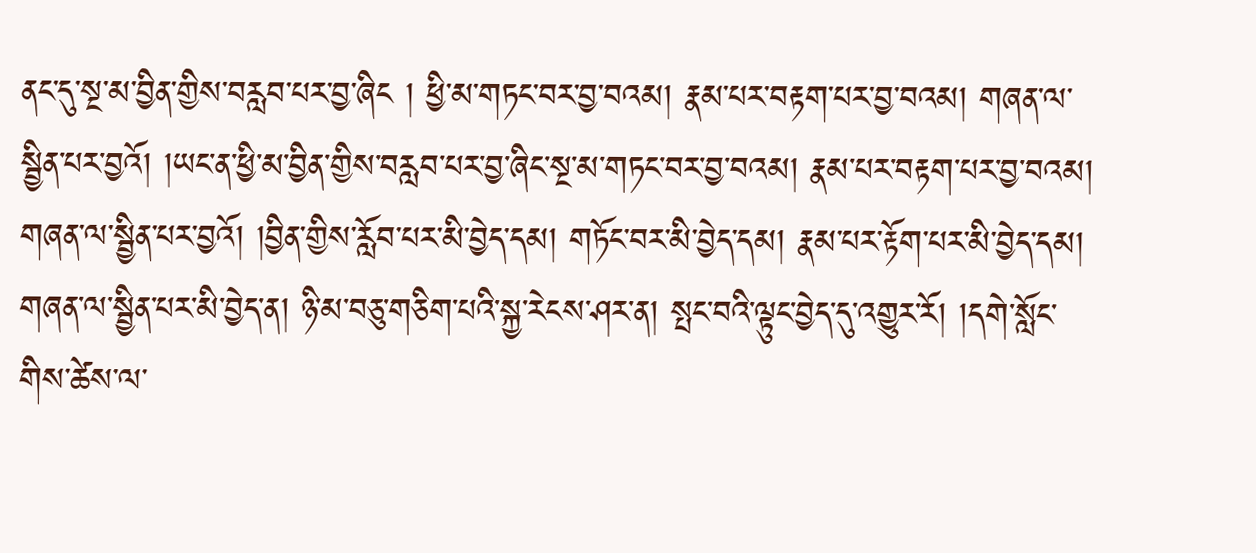ནང་དུ་སྔ་མ་བྱིན་གྱིས་བརླབ་པར་བྱ་ཞིང ། ཕྱི་མ་གཏང་བར་བྱ་བའམ། རྣམ་པར་བརྟག་པར་བྱ་བའམ། གཞན་ལ་སྦྱིན་པར་བྱའོ། །ཡང་ན་ཕྱི་མ་བྱིན་གྱིས་བརླབ་པར་བྱ་ཞིང་སྔ་མ་གཏང་བར་བྱ་བའམ། རྣམ་པར་བརྟག་པར་བྱ་བའམ། གཞན་ལ་སྦྱིན་པར་བྱའོ། །བྱིན་གྱིས་རློབ་པར་མི་བྱེད་དམ། གཏོང་བར་མི་བྱེད་དམ། རྣམ་པར་རྟོག་པར་མི་བྱེད་དམ། གཞན་ལ་སྦྱིན་པར་མི་བྱེད་ན། ཉི་མ་བཅུ་གཅིག་པའི་སྐྱ་རེངས་ཤར་ན། སྤང་བའི་ལྟུང་བྱེད་དུ་འགྱུར་རོ། །དགེ་སློང་གིས་ཚེས་ལ་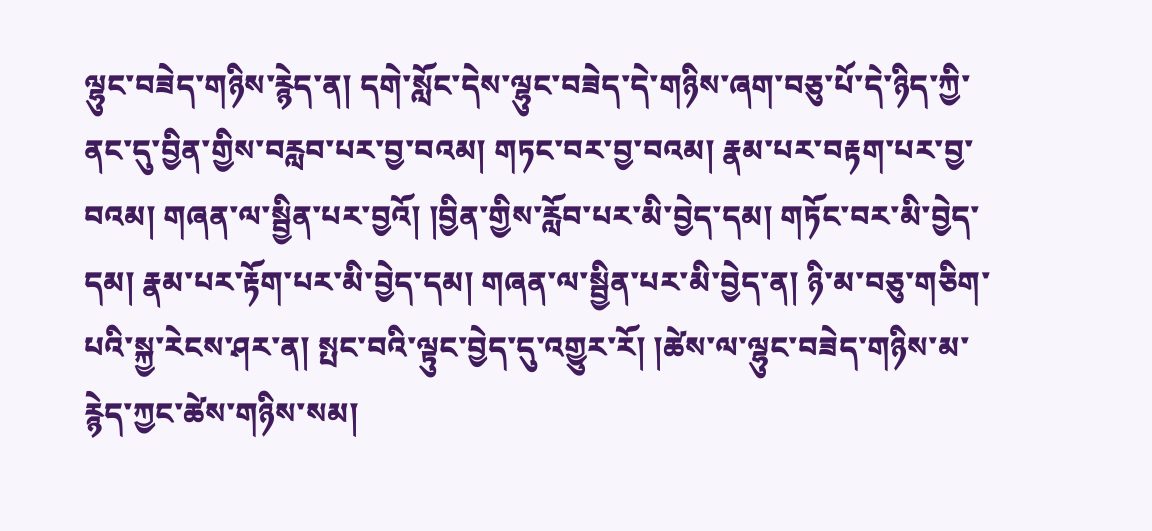ལྷུང་བཟེད་གཉིས་རྙེད་ན། དགེ་སློང་དེས་ལྷུང་བཟེད་དེ་གཉིས་ཞག་བཅུ་པོ་དེ་ཉིད་ཀྱི་ནང་དུ་བྱིན་གྱིས་བརླབ་པར་བྱ་བའམ། གཏང་བར་བྱ་བའམ། རྣམ་པར་བརྟག་པར་བྱ་བའམ། གཞན་ལ་སྦྱིན་པར་བྱའོ། །བྱིན་གྱིས་རློབ་པར་མི་བྱེད་དམ། གཏོང་བར་མི་བྱེད་དམ། རྣམ་པར་རྟོག་པར་མི་བྱེད་དམ། གཞན་ལ་སྦྱིན་པར་མི་བྱེད་ན། ཉི་མ་བཅུ་གཅིག་པའི་སྐྱ་རེངས་ཤར་ན། སྤང་བའི་ལྟུང་བྱེད་དུ་འགྱུར་རོ། །ཚེས་ལ་ལྷུང་བཟེད་གཉིས་མ་རྙེད་ཀྱང་ཚེས་གཉིས་སམ།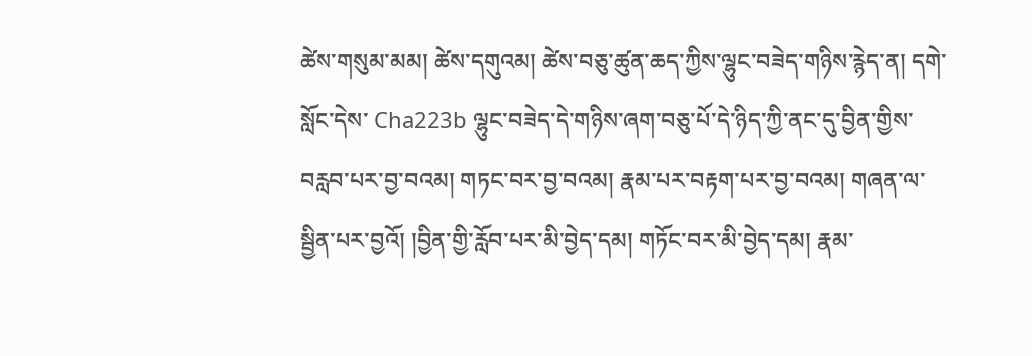ཚེས་གསུམ་མམ། ཚེས་དགུའམ། ཚེས་བཅུ་ཚུན་ཆད་ཀྱིས་ལྷུང་བཟེད་གཉིས་རྙེད་ན། དགེ་སློང་དེས་ Cha223b ལྷུང་བཟེད་དེ་གཉིས་ཞག་བཅུ་པོ་དེ་ཉིད་ཀྱི་ནང་དུ་བྱིན་གྱིས་བརླབ་པར་བྱ་བའམ། གཏང་བར་བྱ་བའམ། རྣམ་པར་བརྟག་པར་བྱ་བའམ། གཞན་ལ་སྦྱིན་པར་བྱའོ། །བྱིན་གྱི་རློབ་པར་མི་བྱེད་དམ། གཏོང་བར་མི་བྱེད་དམ། རྣམ་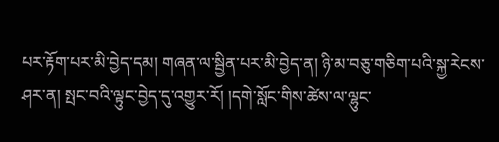པར་རྟོག་པར་མི་བྱེད་དམ། གཞན་ལ་སྦྱིན་པར་མི་བྱེད་ན། ཉི་མ་བཅུ་གཅིག་པའི་སྐྱ་རེངས་ཤར་ན། སྤང་བའི་ལྟུང་བྱེད་དུ་འགྱུར་རོ། །དགེ་སློང་གིས་ཚེས་ལ་ལྷུང་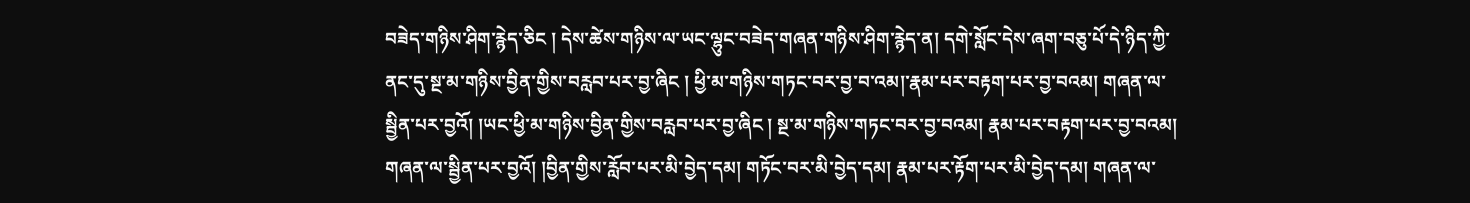བཟེད་གཉིས་ཤིག་རྙེད་ཅིང ། དེས་ཚེས་གཉིས་ལ་ཡང་ལྷུང་བཟེད་གཞན་གཉིས་ཤིག་རྙེད་ན། དགེ་སློང་དེས་ཞག་བཅུ་པོ་དེ་ཉིད་ཀྱི་ནང་དུ་སྔ་མ་གཉིས་བྱིན་གྱིས་བརླབ་པར་བྱ་ཞིང ། ཕྱི་མ་གཉིས་གཏང་བར་བྱ་བ་འམ།་རྣམ་པར་བརྟག་པར་བྱ་བའམ། གཞན་ལ་སྦྱིན་པར་བྱའོ། །ཡང་ཕྱི་མ་གཉིས་བྱིན་གྱིས་བརླབ་པར་བྱ་ཞིང ། སྔ་མ་གཉིས་གཏང་བར་བྱ་བའམ། རྣམ་པར་བརྟག་པར་བྱ་བའམ། གཞན་ལ་སྦྱིན་པར་བྱའོ། །བྱིན་གྱིས་རློབ་པར་མི་བྱེད་དམ། གཏོང་བར་མི་བྱེད་དམ། རྣམ་པར་རྟོག་པར་མི་བྱེད་དམ། གཞན་ལ་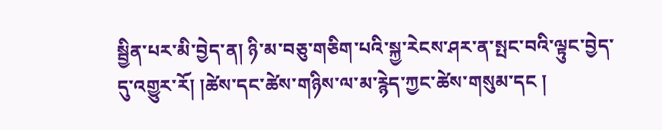སྦྱིན་པར་མི་བྱེད་ན། ཉི་མ་བཅུ་གཅིག་པའི་སྐྱ་རེངས་ཤར་ན་སྤང་བའི་ལྟུང་བྱེད་དུ་འགྱུར་རོ། །ཚེས་དང་ཚེས་གཉིས་ལ་མ་རྙེད་ཀྱང་ཚེས་གསུམ་དང །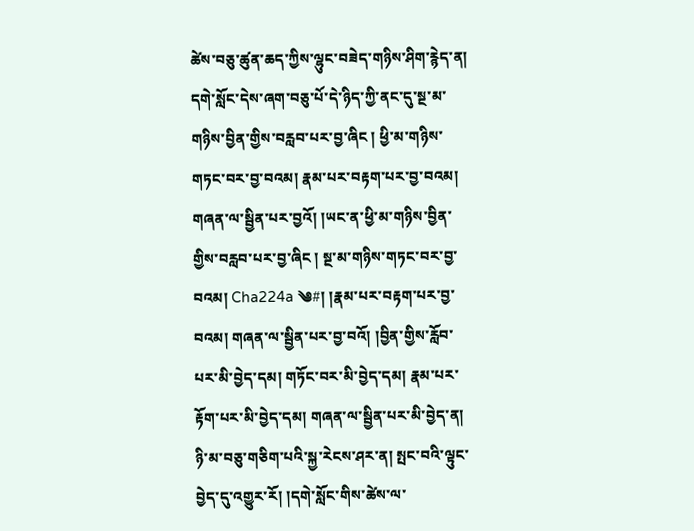ཚེས་བཅུ་ཚུན་ཆད་ཀྱིས་ལྷུང་བཟེད་གཉིས་ཤིག་རྙེད་ན། དགེ་སློང་དེས་ཞག་བཅུ་པོ་དེ་ཉིད་ཀྱི་ནང་དུ་སྔ་མ་གཉིས་བྱིན་གྱིས་བརླབ་པར་བྱ་ཞིང ། ཕྱི་མ་གཉིས་གཏང་བར་བྱ་བའམ། རྣམ་པར་བརྟག་པར་བྱ་བའམ། གཞན་ལ་སྦྱིན་པར་བྱའོ། །ཡང་ན་ཕྱི་མ་གཉིས་བྱིན་གྱིས་བརླབ་པར་བྱ་ཞིང ། སྔ་མ་གཉིས་གཏང་བར་བྱ་བའམ། Cha224a ༄#། །རྣམ་པར་བརྟག་པར་བྱ་བའམ། གཞན་ལ་སྦྱིན་པར་བྱ་བའོ། །བྱིན་གྱིས་རློབ་པར་མི་བྱེད་དམ། གཏོང་བར་མི་བྱེད་དམ། རྣམ་པར་རྟོག་པར་མི་བྱེད་དམ། གཞན་ལ་སྦྱིན་པར་མི་བྱེད་ན། ཉི་མ་བཅུ་གཅིག་པའི་སྐྱ་རེངས་ཤར་ན། སྤང་བའི་ལྟུང་བྱེད་དུ་འགྱུར་རོ། །དགེ་སློང་གིས་ཚེས་ལ་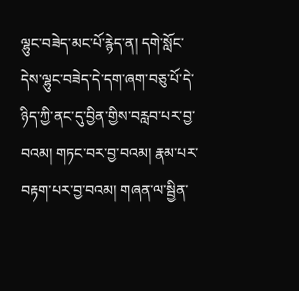ལྷུང་བཟེད་མང་པོ་རྙེད་ན། དགེ་སློང་དེས་ལྷུང་བཟེད་དེ་དག་ཞག་བཅུ་པོ་དེ་ཉིད་ཀྱི་ནང་དུ་བྱིན་གྱིས་བརླབ་པར་བྱ་བའམ། གཏང་བར་བྱ་བའམ། རྣམ་པར་བརྟག་པར་བྱ་བའམ། གཞན་ལ་སྦྱིན་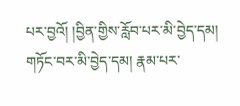པར་བྱའོ། །བྱིན་གྱིས་རློབ་པར་མི་བྱེད་དམ། གཏོང་བར་མི་བྱེད་དམ། རྣམ་པར་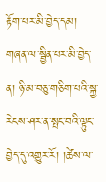རྟོག་པར་མི་བྱེད་དམ། གཞན་ལ་སྦྱིན་པར་མི་བྱེད་ན། ཉི་མ་བཅུ་གཅིག་པའི་སྐྱ་རེངས་ཤར་ན་སྤང་བའི་ལྟུང་བྱེད་དུ་འགྱུར་རོ། །ཚེས་ལ་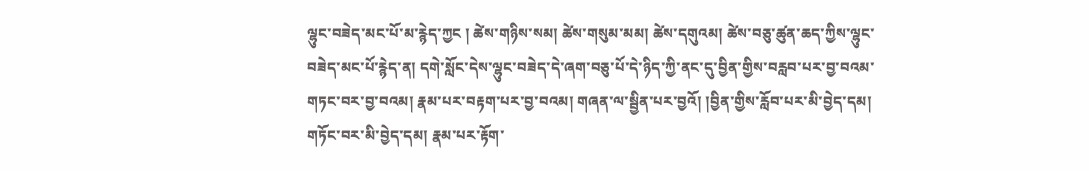ལྷུང་བཟེད་མང་པོ་མ་རྙེད་ཀྱང ། ཚེས་གཉིས་སམ། ཚེས་གསུམ་མམ། ཚེས་དགུའམ། ཚེས་བཅུ་ཚུན་ཆད་ཀྱིས་ལྷུང་བཟེད་མང་པོ་རྙེད་ན། དགེ་སློང་དེས་ལྷུང་བཟེད་དེ་ཞག་བཅུ་པོ་དེ་ཉིད་ཀྱི་ནང་དུ་བྱིན་གྱིས་བརླབ་པར་བྱ་བའམ་གཏང་བར་བྱ་བའམ། རྣམ་པར་བརྟག་པར་བྱ་བའམ། གཞན་ལ་སྦྱིན་པར་བྱའོ། །བྱིན་གྱིས་རློབ་པར་མི་བྱེད་དམ། གཏོང་བར་མི་བྱེད་དམ། རྣམ་པར་རྟོག་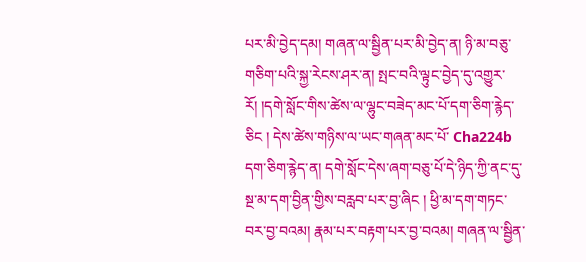པར་མི་བྱེད་དམ། གཞན་ལ་སྦྱིན་པར་མི་བྱེད་ན། ཉི་མ་བཅུ་གཅིག་པའི་སྐྱ་རེངས་ཤར་ན། སྤང་བའི་ལྟུང་བྱེད་དུ་འགྱུར་རོ། །དགེ་སློང་གིས་ཚེས་ལ་ལྷུང་བཟེད་མང་པོ་དག་ཅིག་རྙེད་ཅིང ། དེས་ཚེས་གཉིས་ལ་ཡང་གཞན་མང་པོ་ Cha224b དག་ཅིག་རྙེད་ན། དགེ་སློང་དེས་ཞག་བཅུ་པོ་དེ་ཉིད་ཀྱི་ནང་དུ་སྔ་མ་དག་བྱིན་གྱིས་བརླབ་པར་བྱ་ཞིང ། ཕྱི་མ་དག་གཏང་བར་བྱ་བའམ། རྣམ་པར་བརྟག་པར་བྱ་བའམ། གཞན་ལ་སྦྱིན་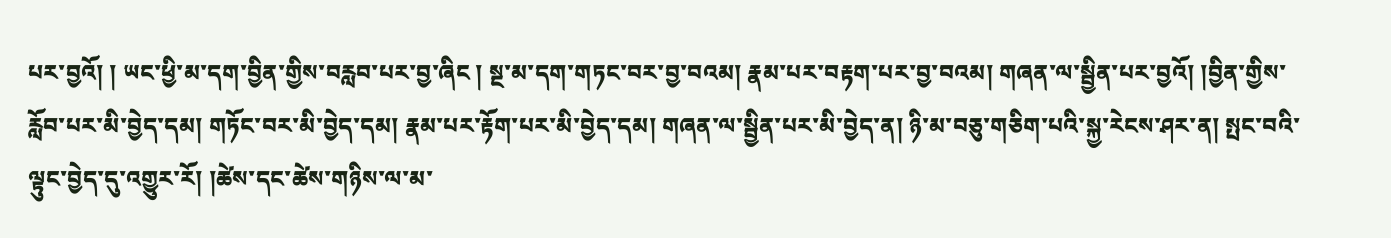པར་བྱའོ། ། ཡང་ཕྱི་མ་དག་བྱིན་གྱིས་བརླབ་པར་བྱ་ཞིང ། སྔ་མ་དག་གཏང་བར་བྱ་བའམ། རྣམ་པར་བརྟག་པར་བྱ་བའམ། གཞན་ལ་སྦྱིན་པར་བྱའོ། །བྱིན་གྱིས་རློབ་པར་མི་བྱེད་དམ། གཏོང་བར་མི་བྱེད་དམ། རྣམ་པར་རྟོག་པར་མི་བྱེད་དམ། གཞན་ལ་སྦྱིན་པར་མི་བྱེད་ན། ཉི་མ་བཅུ་གཅིག་པའི་སྐྱ་རེངས་ཤར་ན། སྤང་བའི་ལྟུང་བྱེད་དུ་འགྱུར་རོ། །ཚེས་དང་ཚེས་གཉིས་ལ་མ་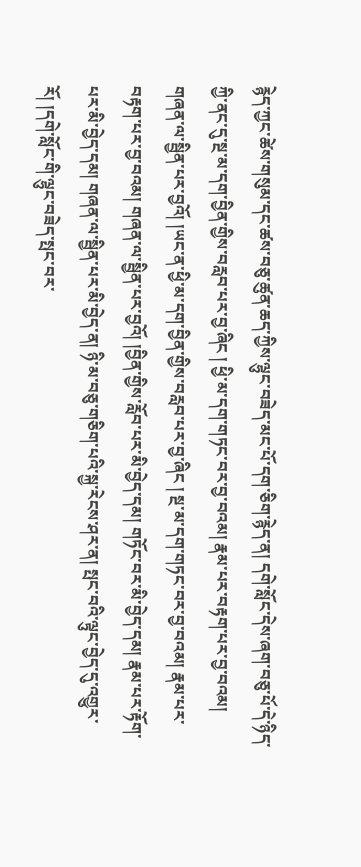རྙེད་ཀྱང་ཚེས་གསུམ་དང་ཚས་བཅུ་ཚུན་ཆད་ཀྱིས་ལྷུང་བཟེད་མང་པོ་དག་ཅིག་རྙེད་ན། དགེ་སློང་དེས་ཞག་བཅུ་པོ་དེ་ཉིད་ཀྱི་ནང་དུ་སྔ་མ་དག་བྱིན་གྱིས་བརླབ་པར་བྱ་ཞིང ། ཕྱི་མ་དག་གཏང་བར་བྱ་བའམ། རྣམ་པར་བརྟག་པར་བྱ་བའམ། གཞན་ལ་སྦྱིན་པར་བྱའོ། །ཡང་ན་ཕྱི་མ་དག་བྱིན་གྱིས་བརླབ་པར་བྱ་ཞིང ། སྔ་མ་དག་གཏང་བར་བྱ་བའམ། རྣམ་པར་བརྟག་པར་བྱ་བའམ། གཞན་ལ་སྦྱིན་པར་བྱའོ། །བྱིན་གྱིས་རློབ་པར་མི་བྱེད་དམ། གཏོང་བར་མི་བྱེད་དམ། རྣམ་པར་རྟོག་པར་མི་བྱེད་དམ། གཞན་ལ་སྦྱིན་པར་མི་བྱེད་ན། ཉི་མ་བཅུ་གཅིག་པའི་སྐྱ་རེངས་ཤར་ན། སྤང་བའི་ལྟུང་བྱེད་དུ་འགྱུར་རོ། །དགེ་སློང་གི་ལྷུང་བཟེད་སྤང་བར་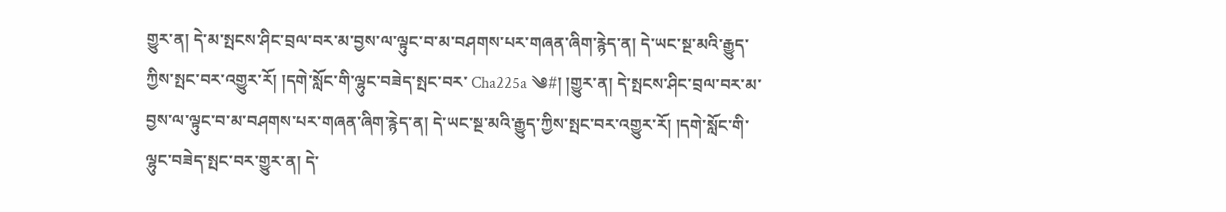གྱུར་ན། དེ་མ་སྤངས་ཤིང་བྲལ་བར་མ་བྱས་ལ་ལྟུང་བ་མ་བཤགས་པར་གཞན་ཞིག་རྙེད་ན། དེ་ཡང་སྔ་མའི་རྒྱུད་ཀྱིས་སྤང་བར་འགྱུར་རོ། །དགེ་སློང་གི་ལྷུང་བཟེད་སྤང་བར་ Cha225a ༄#། །གྱུར་ན། དེ་སྤངས་ཤིང་བྲལ་བར་མ་བྱས་ལ་ལྟུང་བ་མ་བཤགས་པར་གཞན་ཞིག་རྙེད་ན། དེ་ཡང་སྔ་མའི་རྒྱུད་ཀྱིས་སྤང་བར་འགྱུར་རོ། །དགེ་སློང་གི་ལྷུང་བཟེད་སྤང་བར་གྱུར་ན། དེ་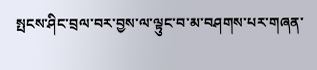སྤངས་ཤིང་བྲལ་བར་བྱས་ལ་ལྟུང་བ་མ་བཤགས་པར་གཞན་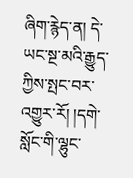ཞིག་རྙེད་ན། དེ་ཡང་སྔ་མའི་རྒྱུད་ཀྱིས་སྤང་བར་འགྱུར་རོ། །དགེ་སློང་གི་ལྷུང་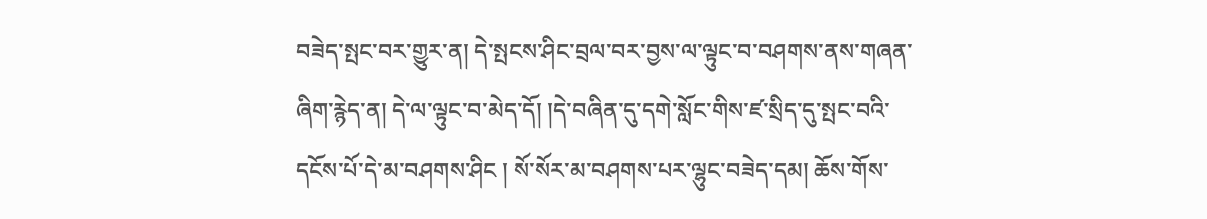བཟེད་སྤང་བར་གྱུར་ན། དེ་སྤངས་ཤིང་བྲལ་བར་བྱས་ལ་ལྟུང་བ་བཤགས་ནས་གཞན་ཞིག་རྙེད་ན། དེ་ལ་ལྟུང་བ་མེད་དོ། །དེ་བཞིན་དུ་དགེ་སློང་གིས་ཛ་སྲིད་དུ་སྤང་བའི་དངོས་པོ་དེ་མ་བཤགས་ཤིང ། སོ་སོར་མ་བཤགས་པར་ལྷུང་བཟེད་དམ། ཆོས་གོས་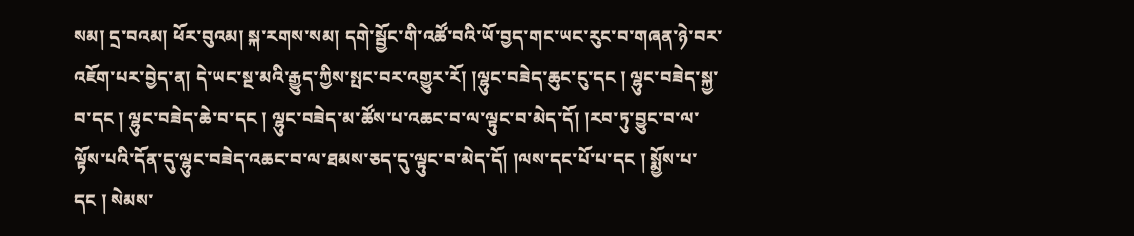སམ། དྲ་བའམ། ཕོར་བུའམ། སྐ་རགས་སམ། དགེ་སྦྱོང་གི་འཚོ་བའི་ཡོ་བྱད་གང་ཡང་རུང་བ་གཞན་ཉེ་བར་འཇོག་པར་བྱེད་ན། དེ་ཡང་སྔ་མའི་རྒྱུད་ཀྱིས་སྤང་བར་འགྱུར་རོ། །ལྷུང་བཟེད་ཆུང་ངུ་དང ། ལྷུང་བཟེད་སྐྱ་བ་དང ། ལྷུང་བཟེད་ཆེ་བ་དང ། ལྷུང་བཟེད་མ་ཚོས་པ་འཆང་བ་ལ་ལྟུང་བ་མེད་དོ། །རབ་ཏུ་བྱུང་བ་ལ་ལྟོས་པའི་དོན་དུ་ལྷུང་བཟེད་འཆང་བ་ལ་ཐམས་ཅད་དུ་ལྟུང་བ་མེད་དོ། །ལས་དང་པོ་པ་དང ། སྨྱོས་པ་དང ། སེམས་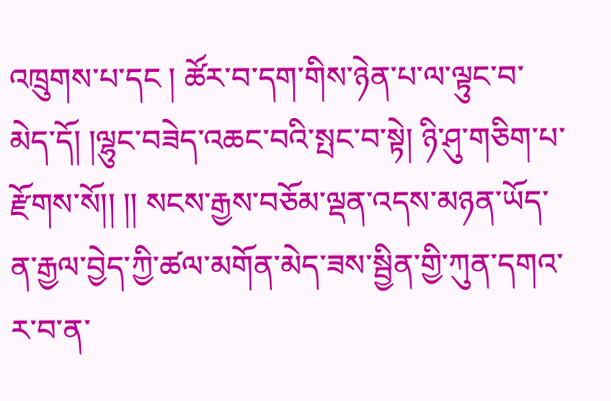འཁྲུགས་པ་དང ། ཚོར་བ་དག་གིས་ཉེན་པ་ལ་ལྟུང་བ་མེད་དོ། །ལྷུང་བཟེད་འཆང་བའི་སྤང་བ་སྟེ། ཉི་ཤུ་གཅིག་པ་རྫོགས་སོ།། །། སངས་རྒྱས་བཅོམ་ལྡན་འདས་མཉན་ཡོད་ན་རྒྱལ་བྱེད་ཀྱི་ཚལ་མགོན་མེད་ཟས་སྦྱིན་གྱི་ཀུན་དགའ་ར་བ་ན་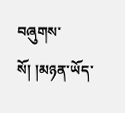བཞུགས་སོ། །མཉན་ཡོད་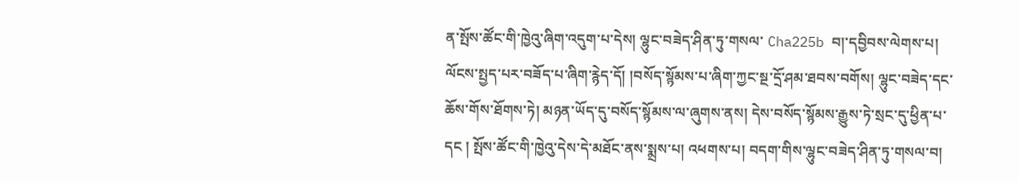ན་སྤོས་ཚོང་གི་ཁྱེའུ་ཞིག་འདུག་པ་དེས། ལྷུང་བཟེད་ཤིན་ཏུ་གསལ་ Cha225b བ།་དབྱིབས་ལེགས་པ། ལོངས་སྤྱད་པར་བཟོད་པ་ཞིག་རྙེད་དོ། །བསོད་སྙོམས་པ་ཞིག་ཀྱང་སྔ་དྲོ་ཤམ་ཐབས་བགོས། ལྷུང་བཟེད་དང་ཆོས་གོས་ཐོགས་ཏེ། མཉན་ཡོད་དུ་བསོད་སྙོམས་ལ་ཞུགས་ནས། དེས་བསོད་སྙོམས་རྒྱུས་ཏེ་སྲང་དུ་ཕྱིན་པ་དང ། སྤོས་ཚོང་གི་ཁྱེའུ་དེས་དེ་མཐོང་ནས་སྨྲས་པ། འཕགས་པ། བདག་གིས་ལྷུང་བཟེད་ཤིན་ཏུ་གསལ་བ།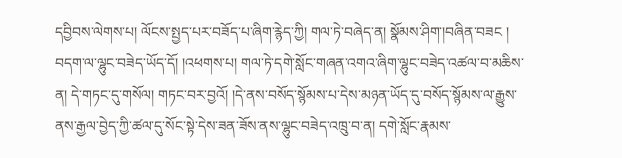དབྱིབས་ལེགས་པ། ལོངས་སྤྱད་པར་བཟོད་པ་ཞིག་རྙེད་ཀྱི། གལ་ཏེ་བཞེད་ན། སྣོམས་ཤིག་།བཞིན་བཟང ། བདག་ལ་ལྷུང་བཟེད་ཡོད་དོ། །འཕགས་པ། གལ་ཏེ་དགེ་སློང་གཞན་འགའ་ཞིག་ལྷུང་བཟེད་འཚལ་བ་མཆིས་ན། དེ་གཏང་དུ་གསོལ། གཏང་བར་བྱའོ། །དེ་ནས་བསོད་སྙོམས་པ་དེས་མཉན་ཡོད་དུ་བསོད་སྙོམས་ལ་རྒྱུས་ནས་རྒྱལ་བྱེད་ཀྱི་ཚལ་དུ་སོང་སྟེ་དེས་ཟན་ཟོས་ནས་ལྷུང་བཟེད་འཁྲུ་བ་ན། དགེ་སློང་རྣམས་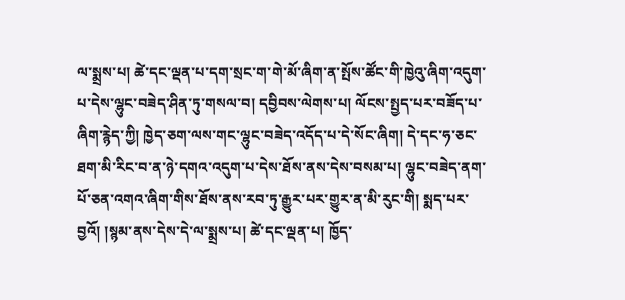ལ་སྨྲས་པ། ཚེ་དང་ལྡན་པ་དག་སྲང་ག་གེ་མོ་ཞིག་ན་སྤོས་ཚོང་གི་ཁྱེའུ་ཞིག་འདུག་པ་དེས་ལྷུང་བཟེད་ཤིན་ཏུ་གསལ་བ། དབྱིབས་ལེགས་པ། ལོངས་སྤྱད་པར་བཟོད་པ་ཞིག་རྙེད་ཀྱི། ཁྱེད་ཅག་ལས་གང་ལྷུང་བཟེད་འདོད་པ་དེ་སོང་ཞིག། དེ་དང་ཧ་ཅང་ཐག་མི་རིང་བ་ན་ཉེ་དགའ་འདུག་པ་དེས་ཐོས་ནས་དེས་བསམ་པ། ལྷུང་བཟེད་ནག་པོ་ཅན་འགའ་ཞིག་གིས་ཐོས་ནས་རབ་ཏུ་རྒྱུར་པར་གྱུར་ན་མི་རུང་གི། སྨད་པར་བྱའོ། །སྙམ་ནས་དེས་དེ་ལ་སྨྲས་པ། ཚེ་དང་ལྡན་པ། ཁྱོད་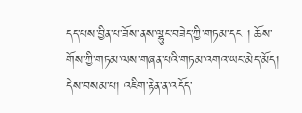དད་པས་བྱིན་པ་ཟོས་ནས་ལྷུང་བཟེད་ཀྱི་གཏམ་དང ། ཆོས་གོས་ཀྱི་གཏམ་ལས་གཞན་པའི་གཏམ་འགའ་ཡང་མེད་མོད། དེས་བསམ་པ། འཇིག་རྟེན་ན་འདོད་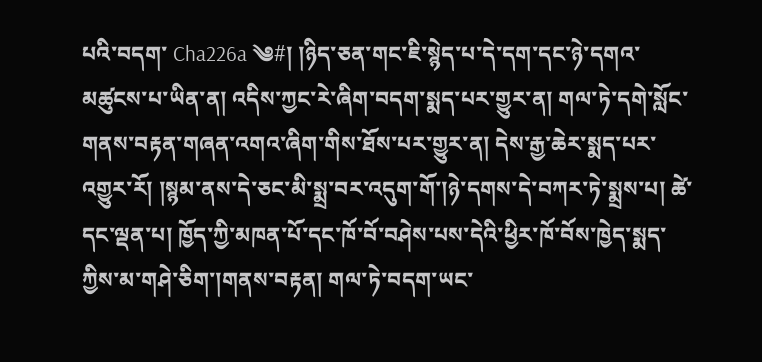པའི་བདག་ Cha226a ༄#། །ཉིད་ཅན་གང་ཇི་སྙེད་པ་དེ་དག་དང་ཉེ་དགའ་མཚུངས་པ་ཡིན་ན། འདིས་ཀྱང་རེ་ཞིག་བདག་སྨད་པར་གྱུར་ན། གལ་ཏེ་དགེ་སློང་གནས་བརྟན་གཞན་འགའ་ཞིག་གིས་ཐོས་པར་གྱུར་ན། དེས་རྒྱ་ཆེར་སྨད་པར་འགྱུར་རོ། །སྙམ་ནས་དེ་ཅང་མི་སྨྲ་བར་འདུག་གོ་།ཉེ་དགས་དེ་བཀར་ཏེ་སྨྲས་པ། ཚེ་དང་ལྡན་པ། ཁྱོད་ཀྱི་མཁན་པོ་དང་ཁོ་བོ་བཤེས་པས་དེའི་ཕྱིར་ཁོ་བོས་ཁྱེད་སྨད་ཀྱིས་མ་གཤེ་ཅིག་།གནས་བརྟན། གལ་ཏེ་བདག་ཡང་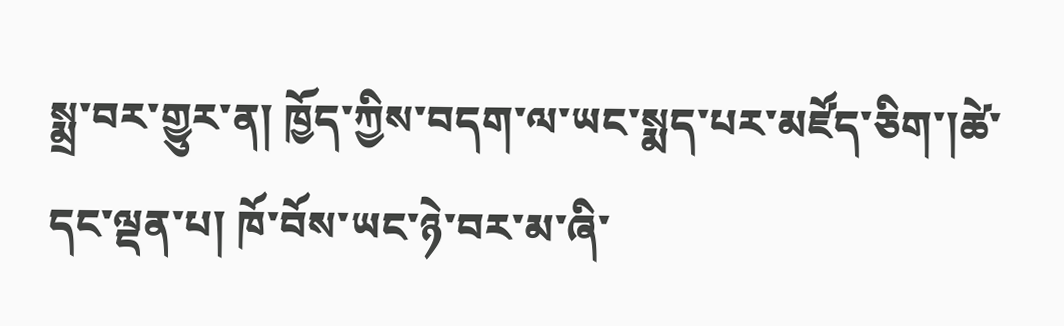སྨྲ་བར་གྱུར་ན། ཁྱོད་ཀྱིས་བདག་ལ་ཡང་སྨད་པར་མཛོད་ཅིག་།ཚེ་དང་ལྡན་པ། ཁོ་བོས་ཡང་ཉེ་བར་མ་ཞི་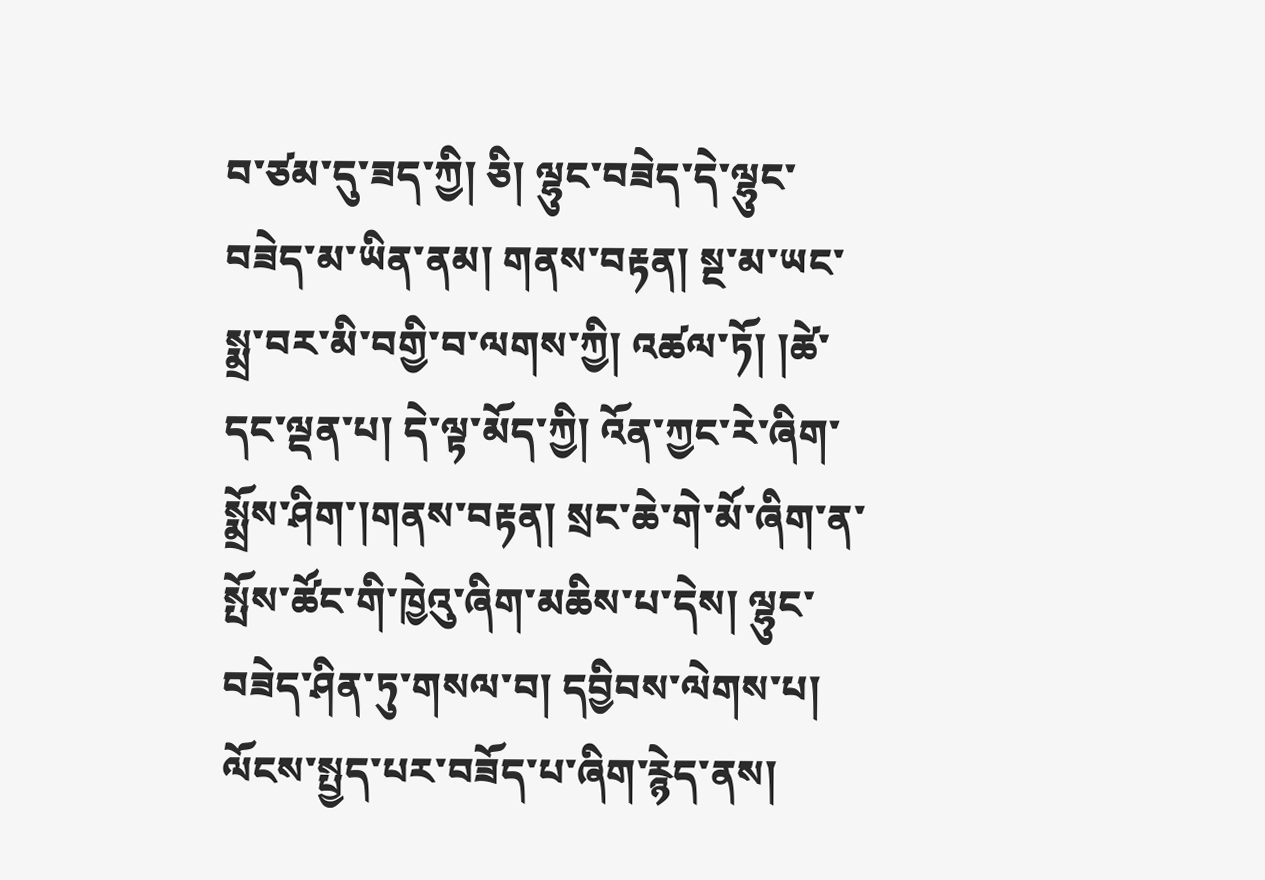བ་ཙམ་དུ་ཟད་ཀྱི། ཅི། ལྷུང་བཟེད་དེ་ལྷུང་བཟེད་མ་ཡིན་ནམ། གནས་བརྟན། སྔ་མ་ཡང་སྨྲ་བར་མི་བགྱི་བ་ལགས་ཀྱི། འཚལ་ཏོ། །ཚེ་དང་ལྡན་པ། དེ་ལྟ་མོད་ཀྱི། འོན་ཀྱང་རེ་ཞིག་སྨྲོས་ཤིག་།གནས་བརྟན། སྲང་ཆེ་གེ་མོ་ཞིག་ན་སྤོས་ཚོང་གི་ཁྱེའུ་ཞིག་མཆིས་པ་དེས། ལྷུང་བཟེད་ཤིན་ཏུ་གསལ་བ། དབྱིབས་ལེགས་པ། ལོངས་སྤྱད་པར་བཟོད་པ་ཞིག་རྙེད་ནས།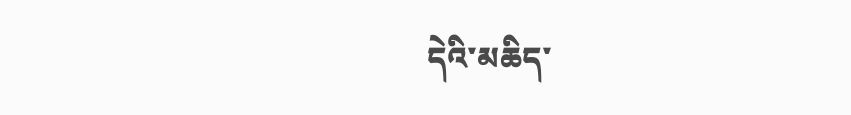དེའི་མཆིད་